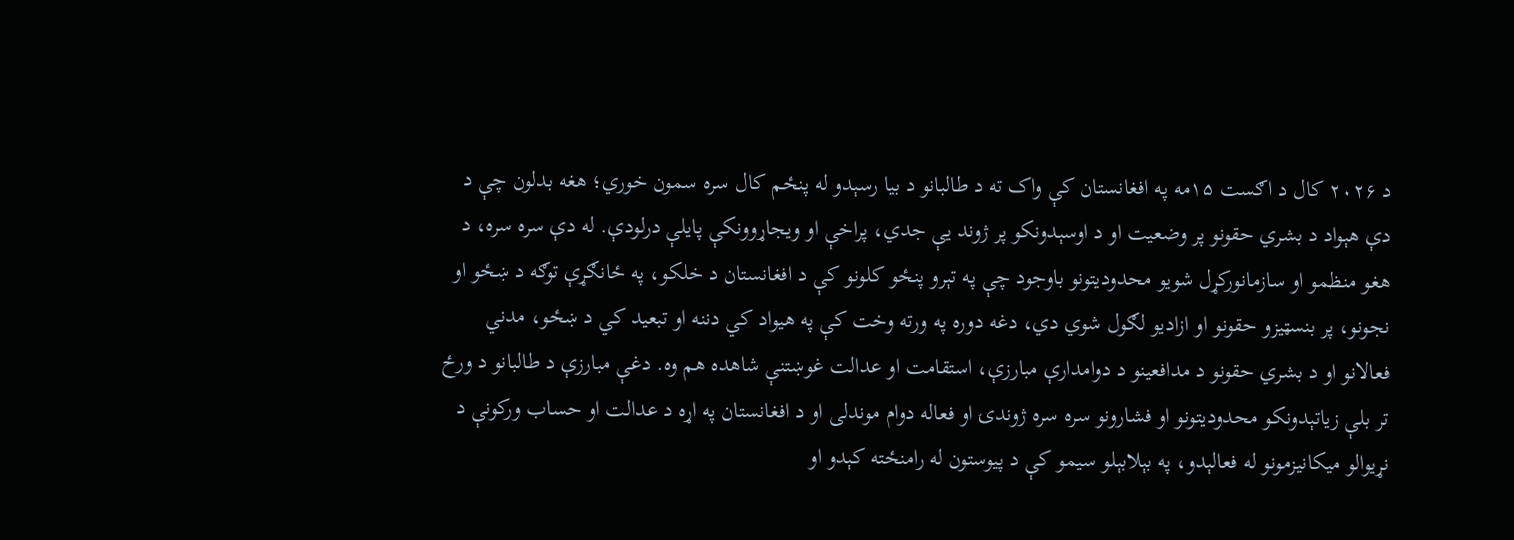د ۲۰۲۶ کال د اګست ۱۵مه په افغانستان کې واک ته د طالبانو د بیا رسېدو له پنځم کال سره سمون خوري؛ هغه بدلون چې د دې هېواد د بشري حقونو پر وضعیت او د اوسېدونکو پر ژوند یې جدي، پراخې او ویجاړوونکې پایلې درلودې. له دې سره سره، د هغو منظمو او سازمانورکړل شویو محدودیتونو باوجود چې په تېرو پنځو کلونو کې د افغانستان د خلکو، په ځانګړې توګه د ښځو او نجونو، پر بنسټیزو حقونو او ازادیو لګول شوي دي، دغه دوره په ورته وخت کې په هیواد کي دننه او تبعید کي د ښځو، مدني فعالانو او د بشري حقونو د مدافعینو د دوامدارې مبارزې، استقامت او عدالت غوښتنې شاهده هم وه. دغې مبارزې د طالبانو د ورځ تر بلې زیاتېدونکو محدودیتونو او فشارونو سره سره ژوندۍ او فعاله دوام موندلی او د افغانستان په اړه د عدالت او حساب ورکونې د نړیوالو میکانیزمونو له فعالېدو، په بېلابېلو سیمو کې د پیوستون له رامنځته کېدو او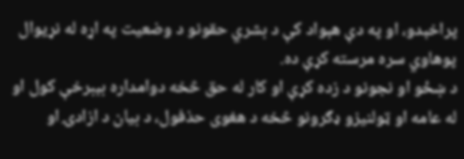پراخېدو، او په دې هېواد کې د بشري حقونو د وضعیت په اړه له نړیوال پوهاوي سره مرسته کړې ده.
د ښځو او نجونو د زده کړې او کار له حق څخه دوامداره بېبرخې کول او له عامه او ټولنیزو ډګرونو څخه د هغوی حذفول، د بیان د ازادۍ او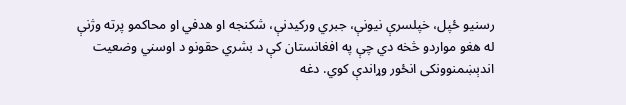رسنیو ځپل، خپلسرې نیونې، جبري ورکيدنې، شکنجه او هدفي او محاکمو پرته وژنې له هغو مواردو څخه دي چې په افغانستان کې د بشري حقونو د اوسني وضعیت اندېښمنوونکی انځور وړاندې کوي. دغه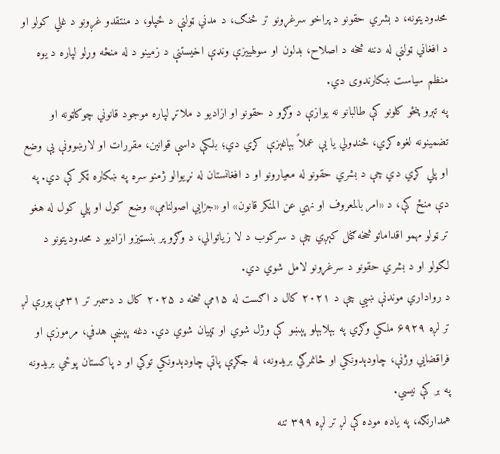محدودیتونه، د بشري حقونو د پراخو سرغړونو تر څنګ، د مدني ټولنې د ځپلو، د منتقدو غږونو د غلي کولو او د افغاني ټولنې له دننه څخه د اصلاح، بدلون او سولهییزې ونډې اخیستنې د زمینو د له منځه وړلو لپاره د یوه منظم سیاست ښکارندوی دي.
په تېرو پنځو کلونو کې طالبانو نه یوازې د وګړو د حقونو او ازادیو د ملاتړ لپاره موجود قانوني چوکاټونه او تضمینونه لغوه کړي، ځنډولي یا یې عملاً بېاغېزې کړي دي؛ بلکې داسې قوانین، مقررات او لارښوونې یې وضع او پلي کړي دي چې د بشري حقونو له معیارونو او د افغانستان له نړیوالو ژمنو سره په ښکاره ټکر کې دي. په دې منځ کې، د «امر بالمعروف او نهي عن المنکر قانون» او «جزايي اصولنامې» وضع کول او پلي کول له هغو تر ټولو مهمو اقداماتو څخه ګڼل کېږي چې د سرکوب د لا زیاتوالي، د وګړو پر بنسټیزو ازادیو د محدودیتونو د لګولو او د بشري حقونو د سرغړونو لامل شوي دي.
د رواداري موندنې ښیي چې د ۲۰۲۱ کال د اګست له ۱۵مې څخه د ۲۰۲۵ کال د دسمبر تر ۳۱مې پورې لږ تر لږه ۶۹۲۹ ملکي وګړي په بېلابېلو پېښو کې وژل شوي او ټپیان شوي دي. دغه پېښې هدفي، مرموزې او فراقضایي وژنې، چاودېدونکي او ځانمرګي بریدونه، له جګړې پاتې چاودېدونکي توکي او د پاکستان پوځي بریدونه په بر کې نیسي.
همدارنګه، په یاده موده کې لږ تر لږه ۳۹۹ تنه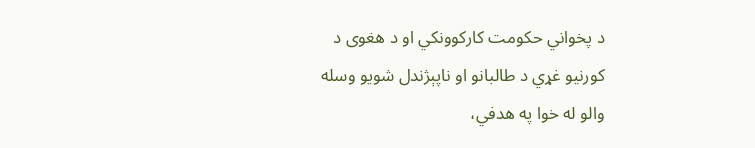د پخواني حکومت کارکوونکي او د هغوی د کورنیو غړي د طالبانو او ناپېژندل شویو وسله والو له خوا په هدفي،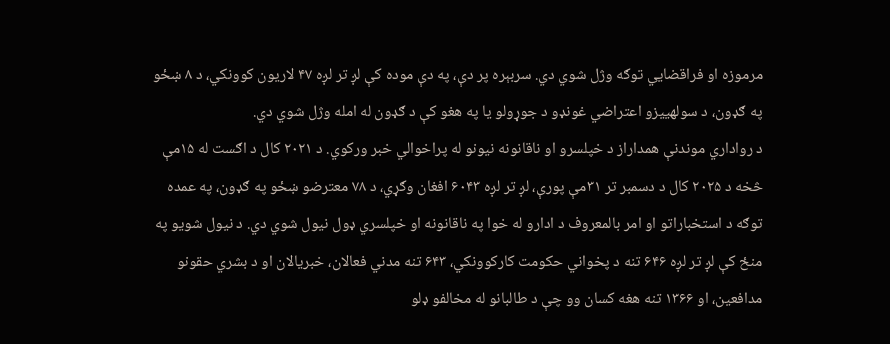مرموزه او فراقضایي توګه وژل شوي دي. سربېره پر دې، په دې موده کې لږ تر لږه ۴۷ لاریون کوونکي، د ۸ ښځو په ګډون، د سولهییزو اعتراضي غونډو د جوړولو یا په هغو کې د ګډون له امله وژل شوي دي.
د رواداري موندنې همداراز د خپلسرو او ناقانونه نیونو له پراخوالي خبر ورکوي. د ۲۰۲۱ کال د اګست له ۱۵مې څخه د ۲۰۲۵ کال د دسمبر تر ۳۱مې پورې، لږ تر لږه ۶۰۴۳ افغان وګړي، د ۷۸ معترضو ښځو په ګډون، په عمده توګه د استخباراتو او امر بالمعروف د ادارو له خوا په ناقانونه او خپلسري ډول نیول شوي دي. د نیول شویو په منځ کې لږ تر لږه ۶۴۶ تنه د پخواني حکومت کارکوونکي، ۶۴۳ تنه مدني فعالان، خبریالان او د بشري حقونو مدافعین، او ۱۳۶۶ تنه هغه کسان وو چې د طالبانو له مخالفو ډلو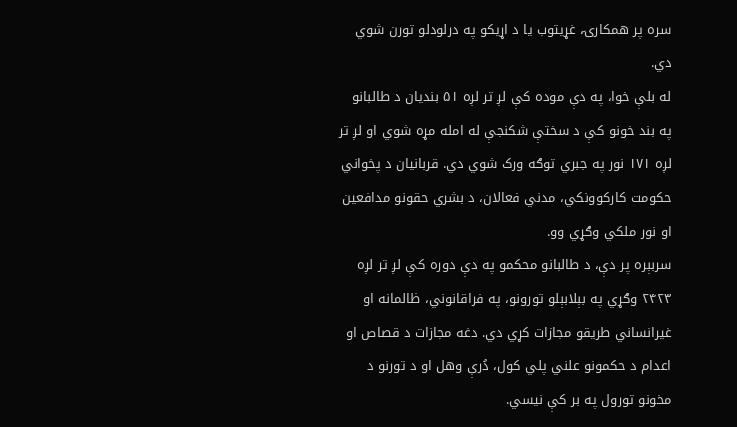سره پر همکارۍ، غړیتوب یا د اړیکو په درلودلو تورن شوي دي.
له بلې خوا، په دې موده کې لږ تر لږه ۵۱ بندیان د طالبانو په بند خونو کې د سختې شکنجې له امله مړه شوي او لږ تر لږه ۱۷۱ نور په جبري توګه ورک شوي دي. قربانیان د پخواني حکومت کارکوونکي، مدني فعالان، د بشري حقونو مدافعین او نور ملکي وګړي وو.
سربېره پر دې، د طالبانو محکمو په دې دوره کې لږ تر لږه ۲۴۲۳ وګړي په بېلابېلو تورونو، په فراقانوني، ظالمانه او غیرانساني طریقو مجازات کړي دي. دغه مجازات د قصاص او اعدام د حکمونو علني پلي کول، دُرې وهل او د تورنو د مخونو تورول په بر کې نیسي.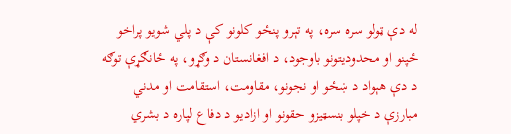له دې ټولو سره سره، په تېرو پنځو کلونو کې د پلي شویو پراخو ځپنو او محدودیتونو باوجود، د افغانستان د وګړو، په ځانګړې توګه د دې هېواد د ښځو او نجونو، مقاومت، استقامت او مدني مبارزې د خپلو بنسټیزو حقونو او ازادیو د دفاع لپاره د بشري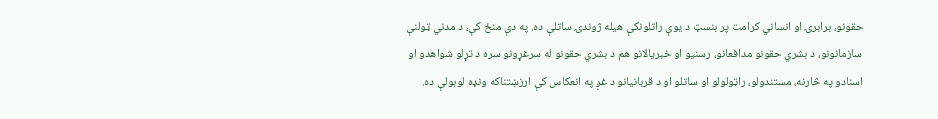حقونو، برابرۍ او انساني کرامت پر بنسټ د یوې راتلونکې هیله ژوندۍ ساتلې ده. په دې منځ کې، د مدني ټولنې سازمانونو، د بشري حقونو مدافعانو، رسنیو او خبریالانو هم د بشري حقونو له سرغړونو سره د تړلو شواهدو او اسنادو په څارنه، مستندولو، راټولولو او ساتلو او د قربانیانو د غږ په انعکاس کې ارزښتناکه ونډه لوبولې ده.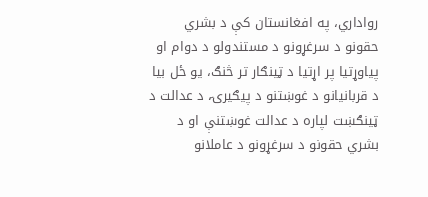رواداري، په افغانستان کې د بشري حقونو د سرغړونو د مستندولو د دوام او پیاوړتیا پر اړتیا د ټینګار تر څنګ، یو ځل بیا د قربانیانو د غوښتنو د پیګیرۍ، د عدالت د ټينګښت لپاره د عدالت غوښتنې او د بشري حقونو د سرغړونو د عاملانو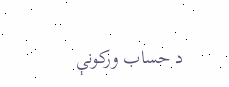د حساب ورکونې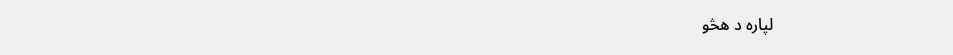لپاره د هڅو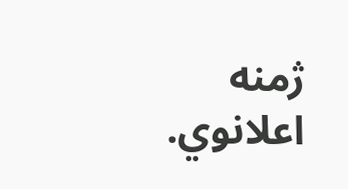ژمنه اعلانوي.